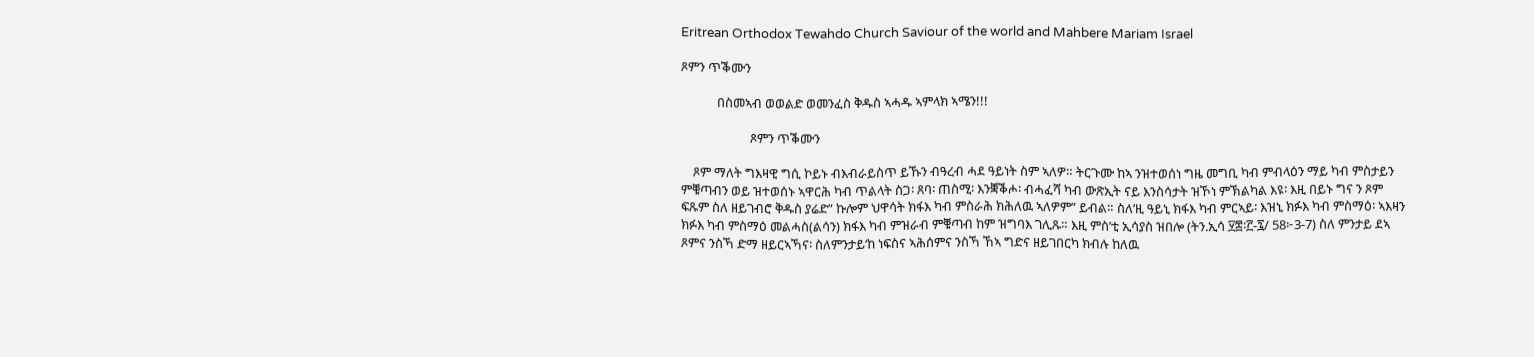Eritrean Orthodox Tewahdo Church Saviour of the world and Mahbere Mariam Israel

ጾምን ጥቕሙን

            በስመኣብ ወወልድ ወመንፈስ ቅዱስ ኣሓዱ ኣምላክ ኣሜን!!!

                       ጾምን ጥቕሙን

    ጾም ማለት ግእዛዊ ግሲ ኮይኑ ብእብራይስጥ ይኹን ብዓረብ ሓደ ዓይነት ስም ኣለዎ። ትርጉሙ ከኣ ንዝተወሰነ ግዜ መግቢ ካብ ምብላዕን ማይ ካብ ምስታይን ምቑጣብን ወይ ዝተወሰኑ ኣዋርሕ ካብ ጥልላት ስጋ፡ ጸባ፡ ጠስሚ፡ እንቛቕሖ፡ ብሓፈሻ ካብ ውጽኢት ናይ እንስሳታት ዝኾነ ምኽልካል እዩ፡ እዚ በይኑ ግና ን ጾም ፍጹም ስለ ዘይገብሮ ቅዱስ ያሬድ” ኩሎም ህዋሳት ክፋእ ካብ ምስራሕ ክሕለዉ ኣለዎም” ይብል። ስለ’ዚ ዓይኒ ክፋእ ካብ ምርኣይ፡ እዝኒ ክፉእ ካብ ምስማዕ፡ ኣእዛን ክፉእ ካብ ምስማዕ መልሓስ(ልሳን) ክፋእ ካብ ምዝራብ ምቑጣብ ከም ዝግባእ ገሊጹ። እዚ ምስ’ቲ ኢሳያስ ዝበሎ (ትን.ኢሳ ፶፰፡፫-፯/ 58፦3-7) ስለ ምንታይ ደኣ ጾምና ንስኻ ድማ ዘይርኣኻና፡ ስለምንታይ‘ከ ነፍስና ኣሕሰምና ንስኻ ኸኣ ግድና ዘይገበርካ ክብሉ ከለዉ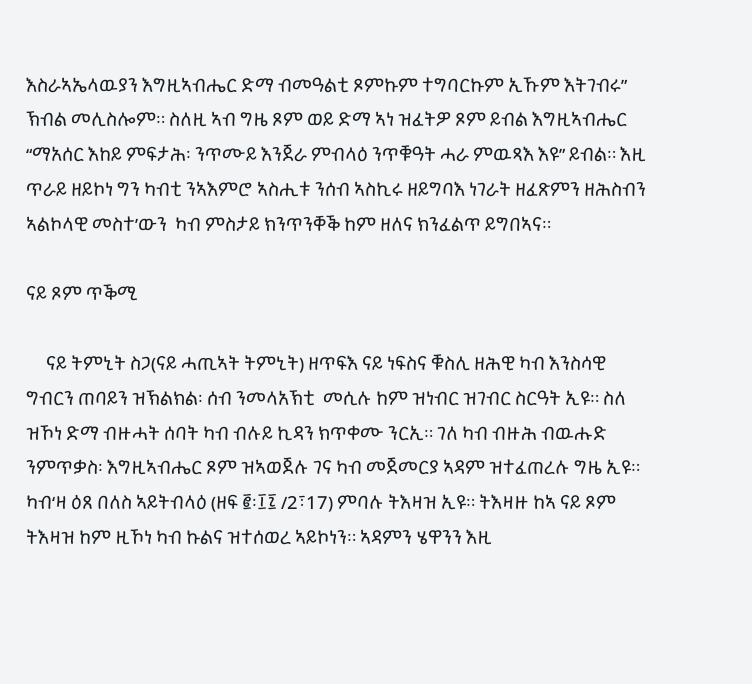እስራኣኤላዉያን እግዚኣብሔር ድማ ብመዓልቲ ጾምኩም ተግባርኩም ኢኹም እትገብሩ”  ኽብል መሊስሎም። ስለዚ ኣብ ግዜ ጾም ወይ ድማ ኣነ ዝፈትዎ ጾም ይብል እግዚኣብሔር “ማአሰር እከይ ምፍታሕ፡ ንጥሙይ እንጀራ ምብላዕ ንጥቑዓት ሓራ ምዉጻእ እዩ” ይብል። እዚ ጥራይ ዘይኮነ ግን ካብቲ ንኣእምሮ ኣስሒቱ ንሰብ ኣስኪሩ ዘይግባእ ነገራት ዘፈጽምን ዘሕስብን ኣልኮላዊ መስተ’ውን  ካብ ምስታይ ክንጥንቐቕ ከም ዘለና ክንፈልጥ ይግበኣና።

ናይ ጾም ጥቕሚ

     ናይ ትምኒት ስጋ(ናይ ሓጢኣት ትምኒት) ዘጥፍእ ናይ ነፍስና ቑስሊ ዘሕዊ ካብ እንስሳዊ ግብርን ጠባይን ዝኽልክል፡ ሰብ ንመላአኽቲ  መሲሉ ከም ዝነብር ዝገብር ስርዓት ኢዩ። ስለ ዝኾነ ድማ ብዙሓት ሰባት ካብ ብሉይ ኪዳን ክጥቀሙ ንርኢ። ገለ ካብ ብዙሕ ብዉሑድ ንምጥቃስ፡ እግዚኣብሔር ጾም ዝኣወጀሉ ገና ካብ መጀመርያ ኣዳም ዝተፈጠረሉ ግዜ ኢዩ። ካብ‘ዛ ዕጸ በለስ ኣይትብላዕ (ዘፍ ፪፡፲፯ /2፣17) ምባሉ ትእዛዝ ኢዩ። ትእዛዙ ከኣ ናይ ጾም ትእዛዝ ከም ዚኾነ ካብ ኩልና ዝተሰወረ ኣይኮነን። ኣዳምን ሄዋንን እዚ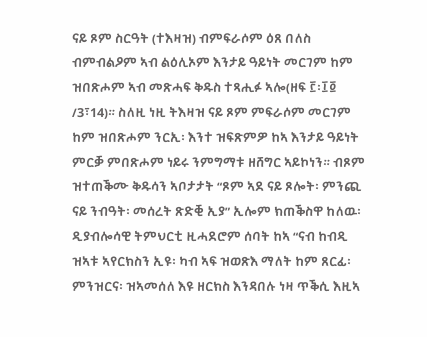ናይ ጾም ስርዓት (ተእዛዝ) ብምፍራሶም ዕጸ በለስ ብምብልዖም ኣብ ልዕሊኦም እንታይ ዓይነት መርገም ከም ዝበጽሖም ኣብ መጽሓፍ ቅዱስ ተጻሒፉ ኣሎ(ዘፍ ፫፡፲፬ /3፣14)። ስለዚ ነዚ ትእዛዝ ናይ ጾም ምፍራሶም መርገም ከም ዝበጽሖም ንርኢ፡ እንተ ዝፍጽምዎ ከኣ እንታይ ዓይነት ምርቓ ምበጽሖም ነይሩ ንምግማቱ ዘሸግር ኣይኮነን። ብጾም ዝተጠቕሙ ቅዱሳን ኣቦታታት “ጾም ኣደ ናይ ጾሎት፡ ምንጪ ናይ ንብዓት፡ መሰረት ጽድቒ ኢያ” ኢሎም ክጠቕስዋ ከለዉ፡ ዲያብሎሳዊ ትምህርቲ ዚሓደሮም ሰባት ከኣ “ናብ ከብዲ ዝኣቱ ኣየርክስን ኢዩ፡ ካብ ኣፍ ዝወጽእ ማለት ከም ጸርፊ፡ ምንዝርና፡ ዝኣመሰለ እዩ ዘርክስ እንዳበሉ ነዛ ጥቕሲ እዚኣ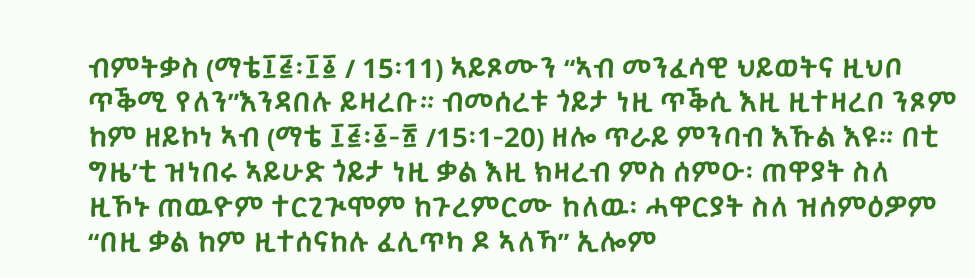ብምትቃስ (ማቴ፲፭፡፲፩ / 15፡11) ኣይጾሙን “ኣብ መንፈሳዊ ህይወትና ዚህቦ ጥቕሚ የለን”እንዳበሉ ይዛረቡ። ብመሰረቱ ጎይታ ነዚ ጥቕሲ እዚ ዚተዛረቦ ንጾም ከም ዘይኮነ ኣብ (ማቴ ፲፭፡፩-፳ /15፡1-20) ዘሎ ጥራይ ምንባብ እኹል እዩ። በቲ ግዜ’ቲ ዝነበሩ ኣይሁድ ጎይታ ነዚ ቃል እዚ ክዛረብ ምስ ሰምዑ፡ ጠዋያት ስለ ዚኾኑ ጠዉዮም ተርጊጒሞም ከጉረምርሙ ከለዉ፡ ሓዋርያት ስለ ዝሰምዕዎም “በዚ ቃል ከም ዚተሰናከሉ ፈሊጥካ ዶ ኣለኻ” ኢሎም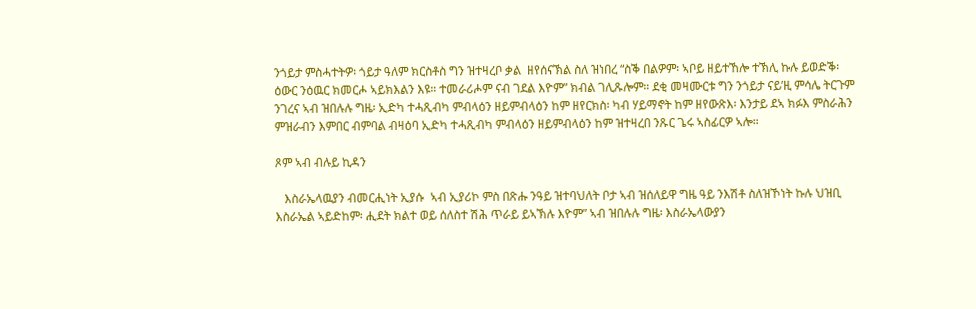ንጎይታ ምስሓተትዎ፡ ጎይታ ዓለም ክርስቶስ ግን ዝተዛረቦ ቃል  ዘየሰናኽል ስለ ዝነበረ “ስቕ በልዎም፡ ኣቦይ ዘይተኸሎ ተኽሊ ኩሉ ይወድቕ፡ ዕውር ንዕዉር ክመርሖ ኣይክእልን እዩ። ተመራሪሖም ናብ ገደል እዮም” ክብል ገሊጹሎም። ደቂ መዛሙርቱ ግን ንጎይታ ናይ’ዚ ምሳሌ ትርጉም ንገረና ኣብ ዝበሉሉ ግዜ፡ ኢድካ ተሓጺብካ ምብላዕን ዘይምብላዕን ከም ዘየርክስ፡ ካብ ሃይማኖት ከም ዘየውጽእ፡ እንታይ ደኣ ክፉእ ምስራሕን ምዝራብን እምበር ብምባል ብዛዕባ ኢድካ ተሓጺብካ ምብላዕን ዘይምብላዕን ከም ዝተዛረበ ንጹር ጌሩ ኣስፊርዎ ኣሎ።

ጾም ኣብ ብሉይ ኪዳን

   እስራኤላዉያን ብመርሒነት ኢያሱ  ኣብ ኢያሪኮ ምስ በጽሑ ንዓይ ዝተባህለት ቦታ ኣብ ዝሰለይዋ ግዜ ዓይ ንእሽቶ ስለዝኾነት ኩሉ ህዝቢ እስራኤል ኣይድከም፡ ሒደት ክልተ ወይ ሰለስተ ሽሕ ጥራይ ይኣኽሉ እዮም” ኣብ ዝበሉሉ ግዜ፡ እስራኤላውያን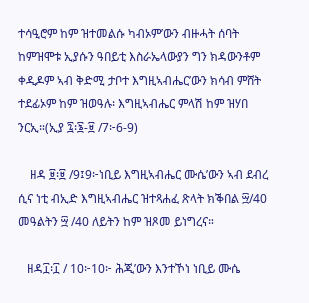ተሳዒሮም ከም ዝተመልሱ ካብኦም’ውን ብዙሓት ሰባት ከምዝሞቱ ኢያሱን ዓበይቲ እስራኤላውያን ግን ክዳውንቶም ቀዲዶም ኣብ ቅድሚ ታቦተ እግዚኣብሔር’ውን ክሳብ ምሸት ተደፊኦም ከም ዝወዓሉ፡ እግዚኣብሔር ምላሽ ከም ዝሃበ ንርኢ።(ኢያ ፯፡፮-፱ /7፦6-9)

    ዘዳ ፱፡፱ /9፤9፦ነቢይ እግዚኣብሔር ሙሴ’ውን ኣብ ደብረ ሲና ነቲ ብኢድ እግዚኣብሔር ዝተጻሐፈ ጽላት ክቕበል ፵/40 መዓልትን ፵ /40 ለይትን ከም ዝጾመ ይነግረና።

   ዘዳ፲፡፲ / 10፦10፦ ሕጂ’ውን እንተኾነ ነቢይ ሙሴ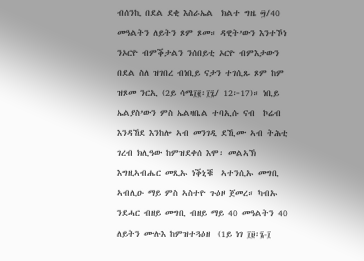ብሰንኪ በደል ደቂ እስራኤል  ክልተ ግዜ ፵/40 መዓልትን ለይትን ጾም ጾመ። ዳዊት’ውን እንተኾነ ንኦርዮ ብምቕታልን ንሰበይቲ ኦርዮ ብምእታውን በደል ስለ ዝገበረ ብነቢይ ናታን ተገሲጹ ጾም ከም ዝጾመ ንርኢ (2ይ ሳሜ፲፪፡፲፯/ 12፦17)። ነቢይ ኤልያስ’ውን ምስ ኤልዛቤል ተባኢሱ ናብ  ኮሬብ እንዳኸደ እንከሎ ኣብ መንገዲ ደኺሙ ኣብ ትሕቲ ገረብ ክሊዓው ከምዝደቀሰ እሞ፡ መልኣኽ እግዚኣብሔር መጺኡ ነቕኒቑ  ኣተንሲኡ መግቢ ኣብሊዑ ማይ ምስ ኣስተዮ ጉዕዞ ጀመረ። ካብኡ ንደሓር ብዘይ መግቢ ብዘይ ማይ 40 መዓልትን 40 ለይትን ሙሉእ ከምዝተጓዕዘ  (1ይ ነገ ፲፱፡፮-፲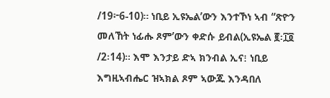/19፦6-10)። ነቢይ ኢዩኤል’ውን እንተኾነ ኣብ “ጽዮን መለኸት ነፊሑ ጾም’ውን ቀድሱ ይብል(ኢዩኤል ፪፡፲፬ /2፡14)። እሞ እንታይ ድኣ ክንብል ኢና፧ ነቢይ እግዚኣብሔር ዝኣክል ጾም ኣውጁ እንዳበለ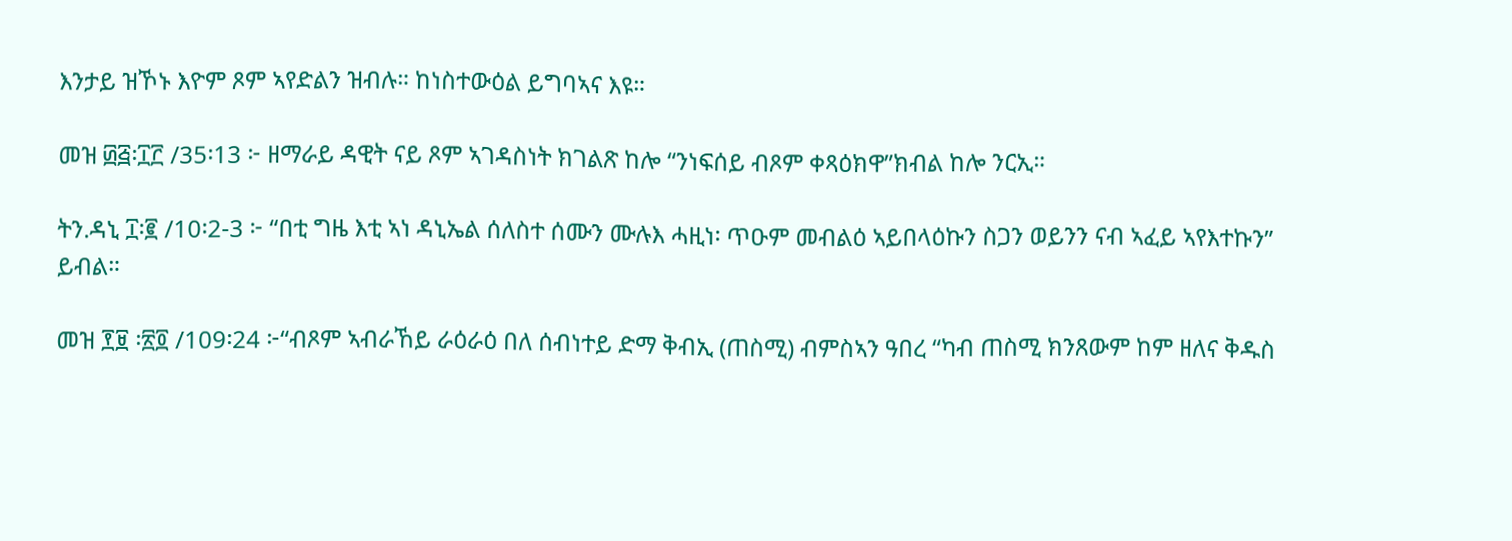እንታይ ዝኾኑ እዮም ጾም ኣየድልን ዝብሉ። ከነስተውዕል ይግባኣና እዩ።

መዝ ፴፭፡፲፫ /35፡13 ፦ ዘማራይ ዳዊት ናይ ጾም ኣገዳስነት ክገልጽ ከሎ “ንነፍሰይ ብጾም ቀጻዕክዋ”ክብል ከሎ ንርኢ።

ትን.ዳኒ ፲፡፪ /10፡2-3 ፦ “በቲ ግዜ እቲ ኣነ ዳኒኤል ሰለስተ ሰሙን ሙሉእ ሓዚነ፡ ጥዑም መብልዕ ኣይበላዕኩን ስጋን ወይንን ናብ ኣፈይ ኣየእተኩን” ይብል።

መዝ ፻፱ ፡፳፬ /109፡24 ፦“ብጾም ኣብራኸይ ራዕራዕ በለ ሰብነተይ ድማ ቅብኢ (ጠስሚ) ብምስኣን ዓበረ “ካብ ጠስሚ ክንጸውም ከም ዘለና ቅዱስ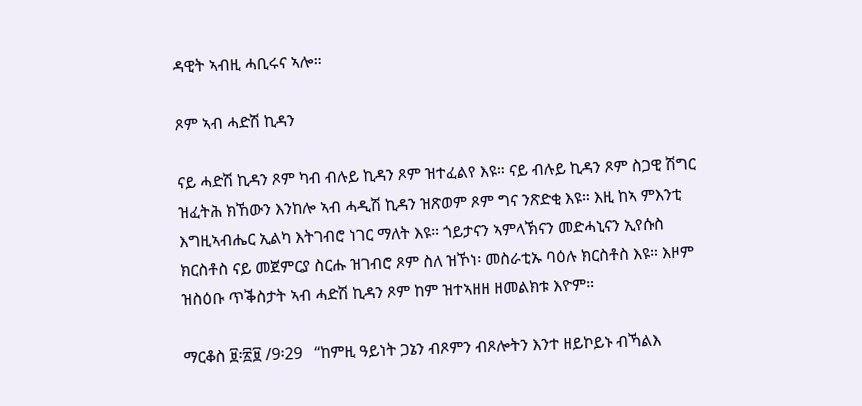ዳዊት ኣብዚ ሓቢሩና ኣሎ።

ጾም ኣብ ሓድሽ ኪዳን

ናይ ሓድሽ ኪዳን ጾም ካብ ብሉይ ኪዳን ጾም ዝተፈልየ እዩ። ናይ ብሉይ ኪዳን ጾም ስጋዊ ሽግር ዝፈትሕ ክኸውን እንከሎ ኣብ ሓዲሽ ኪዳን ዝጽወም ጾም ግና ንጽድቂ እዩ። እዚ ከኣ ምእንቲ እግዚኣብሔር ኢልካ እትገብሮ ነገር ማለት እዩ። ጎይታናን ኣምላኽናን መድሓኒናን ኢየሱስ ክርስቶስ ናይ መጀምርያ ስርሑ ዝገብሮ ጾም ስለ ዝኾነ፡ መስራቲኡ ባዕሉ ክርስቶስ እዩ። እዞም ዝስዕቡ ጥቕስታት ኣብ ሓድሽ ኪዳን ጾም ከም ዝተኣዘዘ ዘመልክቱ እዮም።

ማርቆስ ፱፡፳፱ /9፡29   “ከምዚ ዓይነት ጋኔን ብጾምን ብጾሎትን እንተ ዘይኮይኑ ብኻልእ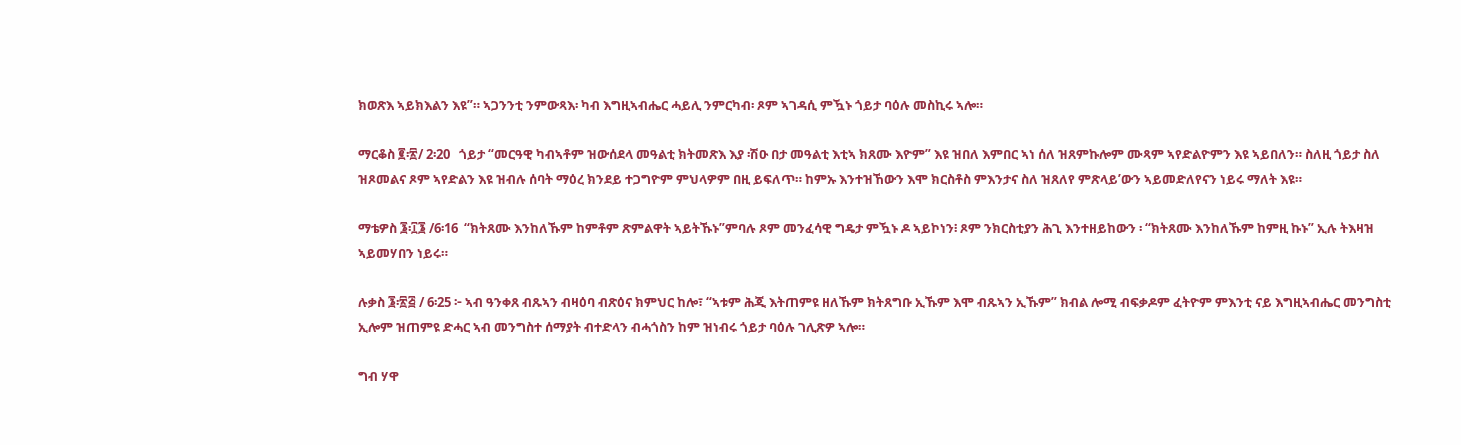ክወጽእ ኣይክእልን እዩ”። ኣጋንንቲ ንምውጻእ፡ ካብ እግዚኣብሔር ሓይሊ ንምርካብ፡ ጾም ኣገዳሲ ምዃኑ ጎይታ ባዕሉ መስኪሩ ኣሎ።

ማርቆስ ፪፡፳/ 2፡20   ጎይታ “መርዓዊ ካብኣቶም ዝውሰደላ መዓልቲ ክትመጽእ እያ ፡ሽዑ በታ መዓልቲ እቲኣ ክጸሙ እዮም” እዩ ዝበለ እምበር ኣነ ሰለ ዝጸምኩሎም ሙጻም ኣየድልዮምን እዩ ኣይበለን። ስለዚ ጎይታ ስለ ዝጾመልና ጾም ኣየድልን እዩ ዝብሉ ሰባት ማዕረ ክንደይ ተጋግዮም ምህላዎም በዚ ይፍለጥ። ከምኡ እንተዝኸውን እሞ ክርስቶስ ምእንታና ስለ ዝጸለየ ምጽላይ’ውን ኣይመድለየናን ነይሩ ማለት እዩ።

ማቴዎስ ፮፡፲፮ /6፡16  “ክትጸሙ እንከለኹም ከምቶም ጽምልዋት ኣይትኹኑ”ምባሉ ጾም መንፈሳዊ ግዴታ ምዃኑ ዶ ኣይኮነን፧ ጾም ንክርስቲያን ሕጊ እንተዘይከውን ፡ “ክትጸሙ እንከለኹም ከምዚ ኩኑ” ኢሉ ትእዛዝ ኣይመሃበን ነይሩ።

ሉቃስ ፮፡፳፭ / 6፡25 ፦ ኣብ ዓንቀጸ ብጹኣን ብዛዕባ ብጽዕና ክምህር ከሎ፣ “ኣቱም ሕጂ እትጠምዩ ዘለኹም ክትጸግቡ ኢኹም እሞ ብጹኣን ኢኹም” ክብል ሎሚ ብፍቃዶም ፈትዮም ምእንቲ ናይ እግዚኣብሔር መንግስቲ ኢሎም ዝጠምዩ ድሓር ኣብ መንግስተ ሰማያት ብተድላን ብሓጎስን ከም ዝነብሩ ጎይታ ባዕሉ ገሊጽዎ ኣሎ።

ግብ ሃዋ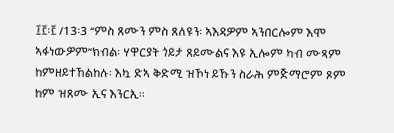፲፫፡፫ /13፡3 “ምስ ጸሙን ምስ ጸለዩን፡ ኣእዳዎም ኣንበርሎም እሞ ኣፋነውዎም”ክብል፡ ሃዋርያት ጎይታ ጸይሙልና እዩ ኢሎም ካብ ሙጻም ከምዘይተኸልከሉ፡ እኳ ድኣ ቅድሚ ዝኾነ ይኹን ስራሕ ምጅማሮም ጾም ከም ዝጸሙ ኢና እንርኢ።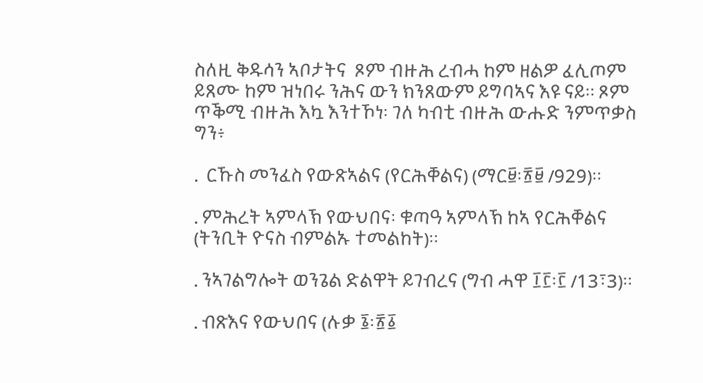ስለዚ ቅዱሳን ኣቦታትና  ጾም ብዙሕ ረብሓ ከም ዘልዎ ፈሊጦም ይጸሙ ከም ዝነበሩ ንሕና ውን ክንጸውም ይግባኣና እዩ ናይ። ጾም ጥቕሚ ብዙሕ እኳ እንተኾነ፡ ገለ ካብቲ ብዙሕ ውሑድ ንምጥቃስ ግን፥

.  ርኹስ መንፈስ የውጽኣልና (የርሕቐልና) (ማር፱፡፳፱ /929)።

. ምሕረት ኣምላኽ የውህበና፡ ቁጣዓ ኣምላኽ ከኣ የርሕቐልና (ትንቢት ዮናስ ብምልኡ ተመልከት)።

. ንኣገልግሎት ወንጌል ድልዋት ይገብረና (ግብ ሓዋ ፲፫፡፫ /13፣3)።

. ብጽእና የውህበና (ሉቃ ፮፡፳፩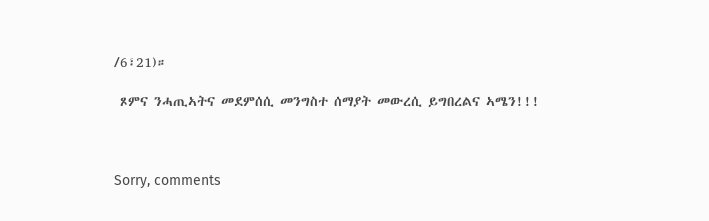/6፣21)።

 ጾምና ንሓጢኣትና መደምሰሲ መንግስተ ሰማያት መውረሲ ይግበረልና ኣሜን!!!



Sorry, comments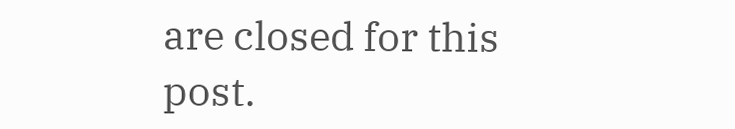are closed for this post.